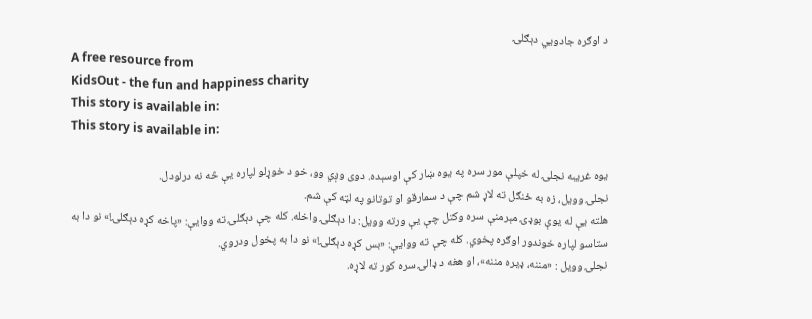د اوګره جادویي دېګلۍ
A free resource from
KidsOut - the fun and happiness charity
This story is available in:
This story is available in:

یوه غریبه نجلۍ له خپلې مور سره په یوه ښار کې اوسېده. دوی وږي وو، خو د خوړلو لپاره يې څه نه درلودل.
نجلۍ وویل، زه به ځنګل ته لاړ شم چې د سمارقو او توتانو په لټه کې شم.
هلته يې له يوې بوډۍ مېرمنې سره وکتل چې یې ورته وويل: دا دېګلۍ واخله. کله چې دېګلۍ ته ووایې: «پاخه کړه دېګلۍ!» نو دا به ستاسو لپاره خوندور اوګره پخوي. کله چې ته ووایې: «بس کړه دېګلۍ!» نو دا به پخول ودروي.
نجلۍ وویل : «مننه، ډیره مننه»، او هغه د ډالۍ سره کور ته لاړه.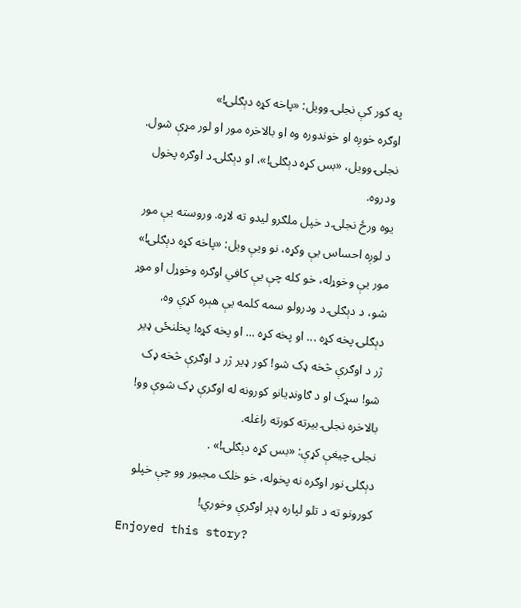په کور کې نجلۍ وویل: «پاخه کړه دېګلۍ!»
اوګره خوږه او خوندوره وه او بالاخره مور او لور مړې شول.
نجلۍ وویل، «بس کړه دېګلۍ!»، او دېګلۍ د اوګره پخول ودروه.
یوه ورځ نجلۍ د خپل ملګرو لیدو ته لاړه. وروسته یې مور د لوږه احساس یې وکړه، نو ویې ویل: «پاخه کړه دېګلۍ!»
مور یې وخوړله، خو کله چې یې کافي اوګره وخوړل او موړ شو، د دېګلۍ د ودرولو سمه کلمه یې هېره کړې وه.
دېګلۍ پخه کړه ... او پخه کړه ... او پخه کړه! پخلنځی ډیر ژر د اوګرې څخه ډک شو! کور ډير ژر د اوګرې څخه ډک شو! سړک او د ګاونډیانو کورونه له اوګرې ډک شوې وو!
بالاخره نجلۍ بیرته کورته راغله.
نجلۍ چیغې کړې: «بس کړه دېګلۍ!» .
دېګلۍ نور اوګره نه پخوله، خو خلک مجبور وو چې خپلو کورونو ته د تلو لپاره ډېر اوګرې وخوري!
Enjoyed this story?